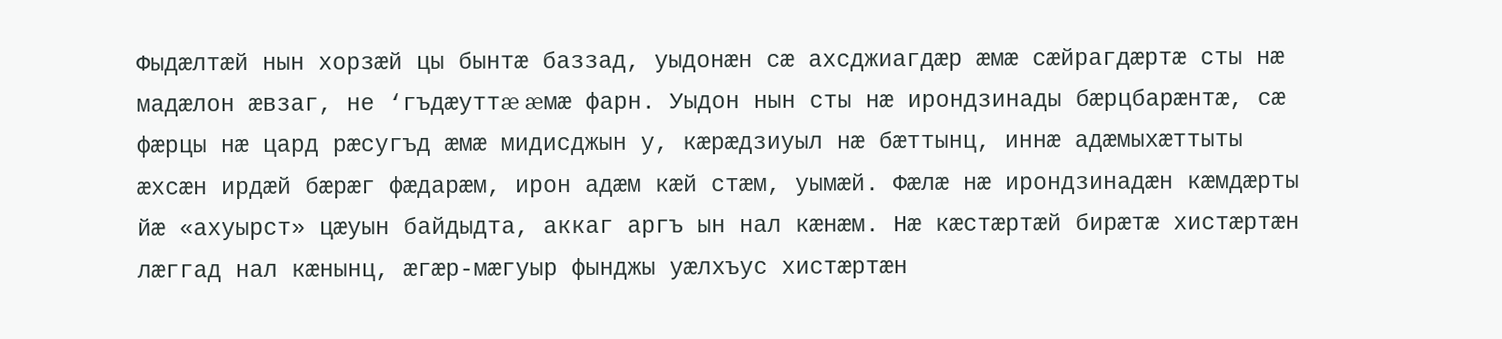Фыдæлтæй нын хорзæй цы бынтæ баззад, уыдонæн сæ ахсджиагдæр æмæ сæйрагдæртæ сты нæ мадæлон æвзаг, не ‘гъдæуттæ æмæ фарн. Уыдон нын сты нæ ирондзинады бæрцбарæнтæ, сæ фæрцы нæ цард рæсугъд æмæ мидисджын у, кæрæдзиуыл нæ бæттынц, иннæ адæмыхæттыты æхсæн ирдæй бæрæг фæдарæм, ирон адæм кæй стæм, уымæй. Фæлæ нæ ирондзинадæн кæмдæрты йæ «ахуырст» цæуын байдыдта, аккаг аргъ ын нал кæнæм. Нæ кæстæртæй бирæтæ хистæртæн лæггад нал кæнынц, æгæр-мæгуыр фынджы уæлхъус хистæртæн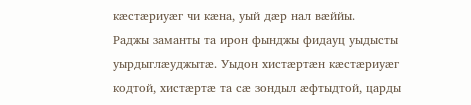кæстæриуæг чи кæна, уый дæр нал вæййы.
Раджы заманты та ирон фынджы фидауц уыдысты уырдыглæуджытæ. Уыдон хистæртæн кæстæриуæг кодтой, хистæртæ та сæ зондыл æфтыдтой, царды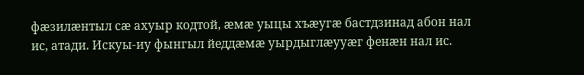фæзилæнтыл сæ ахуыр кодтой, æмæ уыцы хъæугæ бастдзинад абон нал ис, атади. Искуы-иу фынгыл йеддæмæ уырдыглæууæг фенæн нал ис.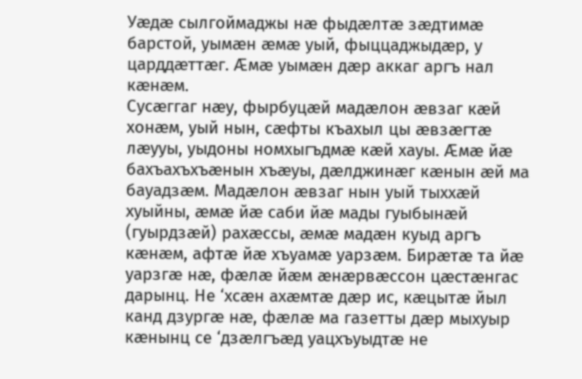Уæдæ сылгоймаджы нæ фыдæлтæ зæдтимæ барстой, уымæн æмæ уый, фыццаджыдæр, у царддæттæг. Æмæ уымæн дæр аккаг аргъ нал кæнæм.
Сусæггаг нæу, фырбуцæй мадæлон æвзаг кæй хонæм, уый нын, сæфты къахыл цы æвзæгтæ лæууы, уыдоны номхыгъдмæ кæй хауы. Æмæ йæ бахъахъхъæнын хъæуы, дæлджинæг кæнын æй ма бауадзæм. Мадæлон æвзаг нын уый тыххæй хуыйны, æмæ йæ саби йæ мады гуыбынæй (гуырдзæй) рахæссы, æмæ мадæн куыд аргъ кæнæм, афтæ йæ хъуамæ уарзæм. Бирæтæ та йæ уарзгæ нæ, фæлæ йæм æнæрвæссон цæстæнгас дарынц. Не ‘хсæн ахæмтæ дæр ис, кæцытæ йыл канд дзургæ нæ, фæлæ ма газетты дæр мыхуыр кæнынц се ‘дзæлгъæд уацхъуыдтæ не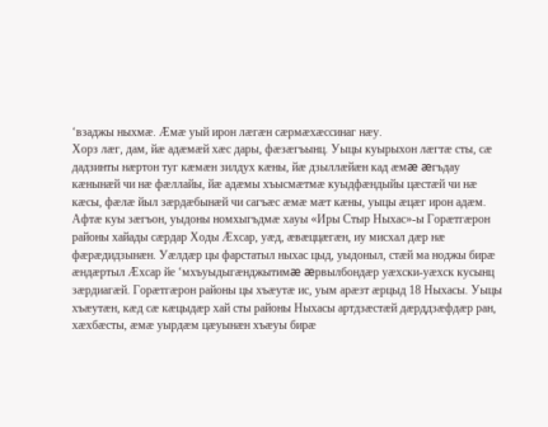‘взаджы ныхмæ. Æмæ уый ирон лæгæн сæрмæхæссинаг нæу.
Хорз лæг, дам, йæ адæмæй хæс дары, фæзæгъынц. Уыцы куырыхон лæгтæ сты, сæ дадзинты нæртон туг кæмæн зилдух кæны, йæ дзыллæйæн кад æмæ æгъдау кæнынæй чи нæ фæллайы, йæ адæмы хъысмæтмæ куыдфæндыйы цæстæй чи нæ кæсы, фæлæ йыл зæрдæбынæй чи сагъæс æмæ мæт кæны, уыцы æцæг ирон адæм.
Афтæ куы зæгъон, уыдоны номхыгъдмæ хауы «Иры Стыр Ныхас»-ы Горæтгæрон районы хайады сæрдар Ходы Æхсар, уæд, æвæццæгæн, иу мисхал дæр нæ фæрæдидзынæн. Уæлдæр цы фарстатыл ныхас цыд, уыдоныл, стæй ма ноджы бирæ æндæртыл Æхсар йе ‘мхъуыдыгæнджытимæ æрвылбондæр уæхски-уæхск кусынц зæрдиагæй. Горæтгæрон районы цы хъæутæ ис, уым арæзт æрцыд 18 Ныхасы. Уыцы хъæутæн, кæд сæ кæцыдæр хай сты районы Ныхасы артдзæстæй дæрддзæфдæр ран, хæхбæсты, æмæ уырдæм цæуынæн хъæуы бирæ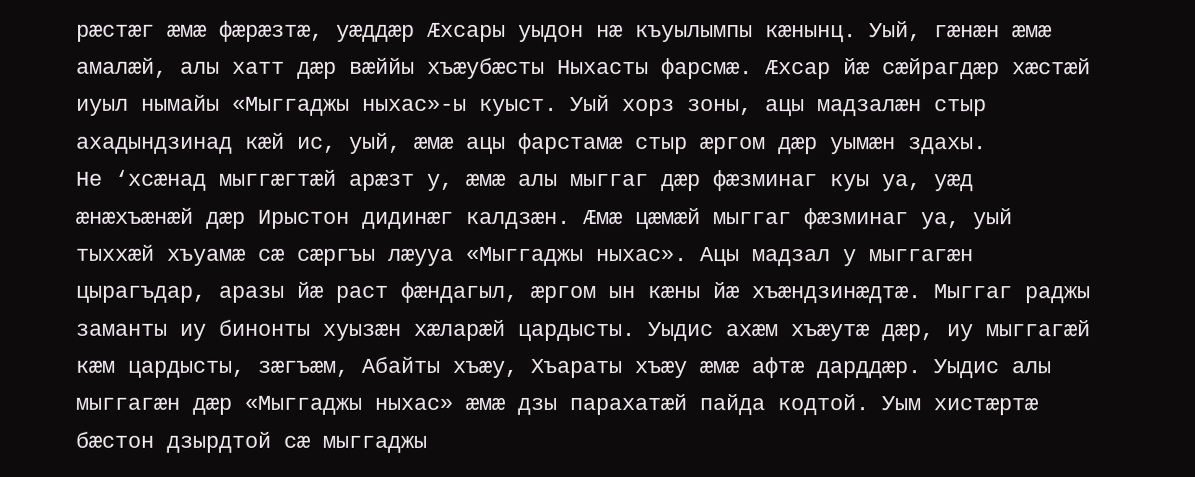рæстæг æмæ фæрæзтæ, уæддæр Æхсары уыдон нæ къуылымпы кæнынц. Уый, гæнæн æмæ амалæй, алы хатт дæр вæййы хъæубæсты Ныхасты фарсмæ. Æхсар йæ сæйрагдæр хæстæй иуыл нымайы «Мыггаджы ныхас»-ы куыст. Уый хорз зоны, ацы мадзалæн стыр ахадындзинад кæй ис, уый, æмæ ацы фарстамæ стыр æргом дæр уымæн здахы.
Не ‘хсæнад мыггæгтæй арæзт у, æмæ алы мыггаг дæр фæзминаг куы уа, уæд æнæхъæнæй дæр Ирыстон дидинæг калдзæн. Æмæ цæмæй мыггаг фæзминаг уа, уый тыххæй хъуамæ сæ сæргъы лæууа «Мыггаджы ныхас». Ацы мадзал у мыггагæн цырагъдар, аразы йæ раст фæндагыл, æргом ын кæны йæ хъæндзинæдтæ. Мыггаг раджы заманты иу бинонты хуызæн хæларæй цардысты. Уыдис ахæм хъæутæ дæр, иу мыггагæй кæм цардысты, зæгъæм, Абайты хъæу, Хъараты хъæу æмæ афтæ дарддæр. Уыдис алы мыггагæн дæр «Мыггаджы ныхас» æмæ дзы парахатæй пайда кодтой. Уым хистæртæ бæстон дзырдтой сæ мыггаджы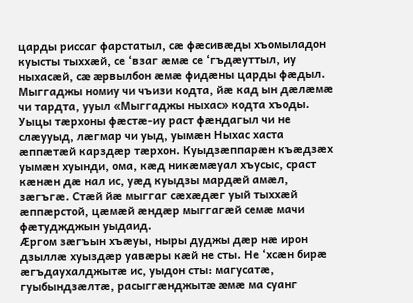царды риссаг фарстатыл, сæ фæсивæды хъомыладон куысты тыххæй, се ‘взаг æмæ се ‘гъдæуттыл, иу ныхасæй, сæ æрвылбон æмæ фидæны царды фæдыл. Мыггаджы номиу чи чъизи кодта, йæ кад ын дæлæмæ чи тардта, ууыл «Мыггаджы ныхас» кодта хъоды. Уыцы тæрхоны фæстæ-иу раст фæндагыл чи не слæууыд, лæгмар чи уыд, уымæн Ныхас хаста æппæтæй карздæр тæрхон. Куыдзæппарæн къæдзæх уымæн хуынди, ома, кæд никæмæуал хъусыс, сраст кæнæн дæ нал ис, уæд куыдзы мардæй амæл, зæгъгæ. Стæй йæ мыггаг сæхæдæг уый тыххæй æппæрстой, цæмæй æндæр мыггагæй семæ мачи фæтуджджын уыдаид.
Æргом зæгъын хъæуы, ныры дуджы дæр нæ ирон дзыллæ хуыздæр уавæры кæй не сты. Не ‘хсæн бирæ æгъдаухалджытæ ис, уыдон сты: магусатæ, гуыбындзæлтæ, расыггæнджытæ æмæ ма суанг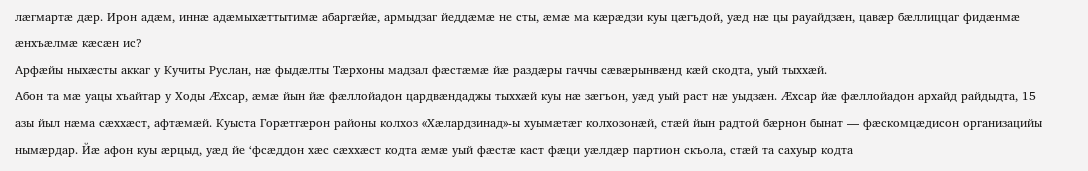лæгмартæ дæр. Ирон адæм, иннæ адæмыхæттытимæ абаргæйæ, армыдзаг йеддæмæ не сты, æмæ ма кæрæдзи куы цæгъдой, уæд нæ цы рауайдзæн, цавæр бæллиццаг фидæнмæ æнхъæлмæ кæсæн ис?
Арфæйы ныхæсты аккаг у Кучиты Руслан, нæ фыдæлты Тæрхоны мадзал фæстæмæ йæ раздæры гаччы сæвæрынвæнд кæй скодта, уый тыххæй.
Абон та мæ уацы хъайтар у Ходы Æхсар, æмæ йын йæ фæллойадон цардвæндаджы тыххæй куы нæ зæгъон, уæд уый раст нæ уыдзæн. Æхсар йæ фæллойадон архайд райдыдта, 15 азы йыл нæма сæххæст, афтæмæй. Куыста Горæтгæрон районы колхоз «Хæлардзинад»-ы хуымæтæг колхозонæй, стæй йын радтой бæрнон бынат — фæскомцæдисон организацийы нымæрдар. Йæ афон куы æрцыд, уæд йе ‘фсæддон хæс сæххæст кодта æмæ уый фæстæ каст фæци уæлдæр партион скъола, стæй та сахуыр кодта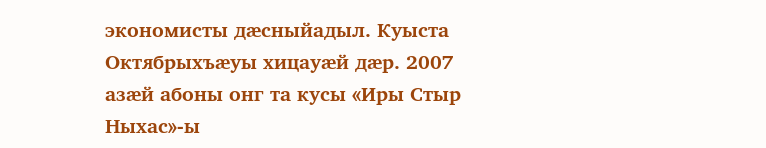экономисты дæсныйадыл. Куыста Октябрыхъæуы хицауæй дæр. 2007 азæй абоны онг та кусы «Иры Стыр Ныхас»-ы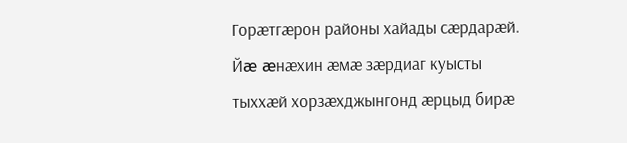Горæтгæрон районы хайады сæрдарæй. Йæ æнæхин æмæ зæрдиаг куысты тыххæй хорзæхджынгонд æрцыд бирæ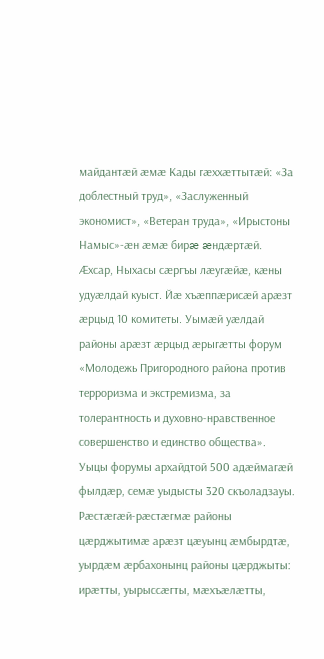майдантæй æмæ Кады гæххæттытæй: «За доблестный труд», «Заслуженный экономист», «Ветеран труда», «Ирыстоны Намыс»-æн æмæ бирæ æндæртæй.
Æхсар, Ныхасы сæргъы лæугæйæ, кæны удуæлдай куыст. Йæ хъæппæрисæй арæзт æрцыд 10 комитеты. Уымæй уæлдай районы арæзт æрцыд æрыгæтты форум «Молодежь Пригородного района против терроризма и экстремизма, за толерантность и духовно-нравственное совершенство и единство общества». Уыцы форумы архайдтой 500 адæймагæй фылдæр, семæ уыдысты 320 скъоладзауы. Рæстæгæй-рæстæгмæ районы цæрджытимæ арæзт цæуынц æмбырдтæ, уырдæм æрбахонынц районы цæрджыты: ирæтты, уырыссæгты, мæхъæлæтты,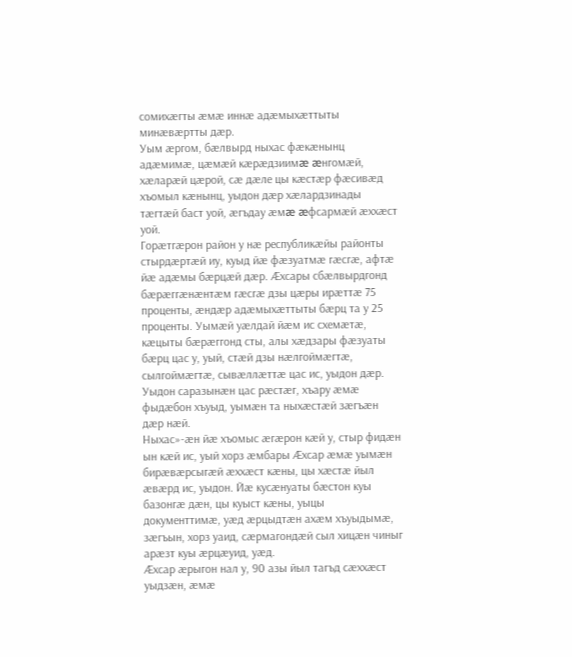сомихæгты æмæ иннæ адæмыхæттыты минæвæртты дæр.
Уым æргом, бæлвырд ныхас фæкæнынц адæмимæ, цæмæй кæрæдзиимæ æнгомæй, хæларæй цæрой, сæ дæле цы кæстæр фæсивæд хъомыл кæнынц, уыдон дæр хæлардзинады тæгтæй баст уой, æгъдау æмæ æфсармæй æххæст уой.
Горæтгæрон район у нæ республикæйы районты стырдæртæй иу, куыд йæ фæзуатмæ гæсгæ, афтæ йæ адæмы бæрцæй дæр. Æхсары сбæлвырдгонд бæрæггæнæнтæм гæсгæ дзы цæры ирæттæ 75 проценты, æндæр адæмыхæттыты бæрц та у 25 проценты. Уымæй уæлдай йæм ис схемæтæ, кæцыты бæрæггонд сты, алы хæдзары фæзуаты бæрц цас у, уый, стæй дзы нæлгоймæгтæ, сылгоймæгтæ, сывæллæттæ цас ис, уыдон дæр. Уыдон саразынæн цас рæстæг, хъару æмæ фыдæбон хъуыд, уымæн та ныхæстæй зæгъæн дæр нæй.
Ныхас»-æн йæ хъомыс æгæрон кæй у, стыр фидæн ын кæй ис, уый хорз æмбары Æхсар æмæ уымæн бирæвæрсыгæй æххæст кæны, цы хæстæ йыл æвæрд ис, уыдон. Йæ кусæнуаты бæстон куы базонгæ дæн, цы куыст кæны, уыцы документтимæ, уæд æрцыдтæн ахæм хъуыдымæ, зæгъын, хорз уаид, сæрмагондæй сыл хицæн чиныг арæзт куы æрцæуид, уæд.
Æхсар æрыгон нал у, 90 азы йыл тагъд сæххæст уыдзæн, æмæ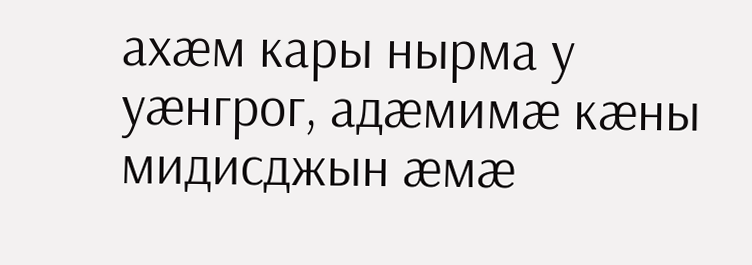ахæм кары нырма у уæнгрог, адæмимæ кæны мидисджын æмæ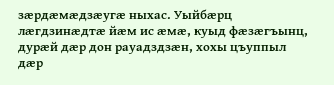зæрдæмæдзæугæ ныхас. Уыйбæрц лæгдзинæдтæ йæм ис æмæ, куыд фæзæгъынц, дурæй дæр дон рауадздзæн, хохы цъуппыл дæр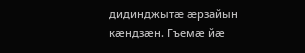дидинджытæ æрзайын кæндзæн. Гъемæ йæ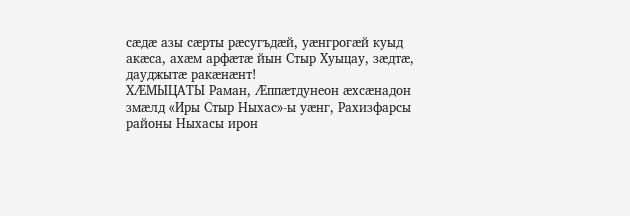сæдæ азы сæрты рæсугъдæй, уæнгрогæй куыд акæса, ахæм арфæтæ йын Стыр Хуыцау, зæдтæ, дауджытæ ракæнæнт!
ХÆМЫЦАТЫ Раман, Æппæтдунеон æхсæнадон змæлд «Иры Стыр Ныхас»-ы уæнг, Рахизфарсы районы Ныхасы ирон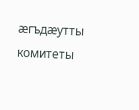æгъдæутты комитеты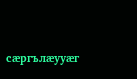сæргълæууæг